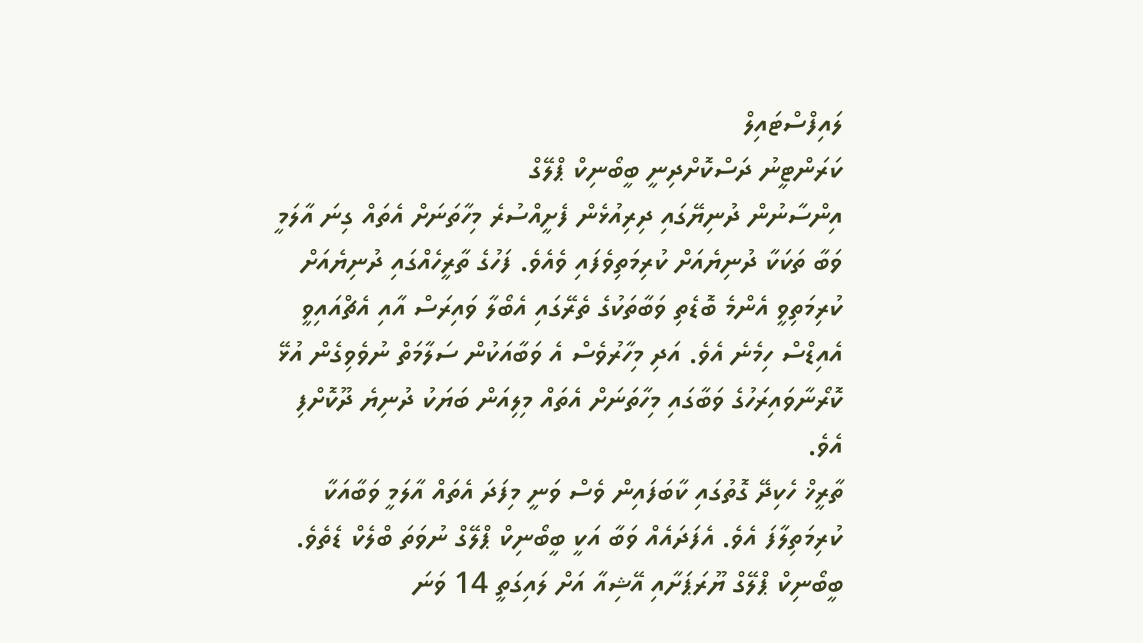ލައިފްސްޓައިލް
ކަރަންޓީނު ދަސްކޮށްދިނީ ބީބޯނިކް ޕްލޭގް
އިންސާނުން ދުނިޔޭގައި ދިރިއުޅެން ފެށީއްސުރެ މިހާތަނަށް އެތައް ގިނަ އާލަމީ ވަބާ ތަކަކާ ދުނިޔެއަށް ކުރިމަތިވެފައި ވެއެވެ. ފަހުގެ ތާރީހެއްގައި ދުނިޔެއަށް ކުރިމަތިވީ އެންމެ ބޮޑެތި ވަބާތަކުގެ ތެރޭގައި އެބޯލާ ވައިރަސް އާއި އެޗްއައިވީ އެއިޑްސް ހިމެނެ އެވެ. އަދި މިހާރުވެސް އެ ވަބާއަކުން ސަލާމަތް ނުވެވިގެން އުޅޭ ކޮރޯނާވައިރަހުގެ ވަބާގައި މިހާތަނަށް އެތައް މިލިއަން ބަޔަކު ދުނިޔެ ދޫކޮށްފި އެވެ.
ތާރީޚް ހެކިދޭ ގޮތުގައި ކާބަފައިން ވެސް ވަނީ މިފަދަ އެތައް އާލަމީ ވަބާއަކާ ކުރިމަތިލާފަ އެވެ. އެފަދައެއް ވަބާ އަކީ ބީބޯނިކް ޕްލޭގް ނުވަތަ ބްލެކް ޑެތެވެ.
ބީބޯނިކް ޕްލޭގް ޔޫރަޕަށާއި އޭޝިއާ އަށް ލައިގަތީ 14 ވަނަ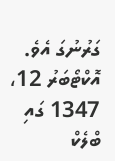ގަރުނުގަ އެވެ. އޮކްޓޯބަރު 12، 1347 ގައި ބްލެކް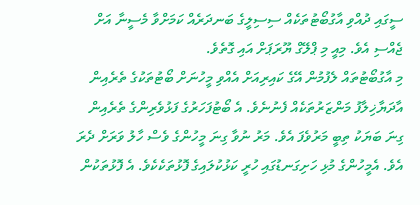ސީގައި ދުއްވި އާގުބޯޓުތަކެއް ސިސިލީގެ ބަނދަރެއް ކަމަށްވާ މެސީނާ އަށް ޖެއްސި އެވެ. މިއީ މި ޕްލޭގް ޔޫރަޕަށް އައި ގޮތެވެ.
މި އާގުބޯޓުތައް ލެފުމުން އޭގެ ކައިރިއަށް އެއްވި މީހުނަށް ބޯޓުތަކުގެ ތެރެއިން އާދަޔާޚިލާފު މަންޒަރުތަކެއް ފެނުނެވެ. އެ ބޯޓުފަހަރުގެ ފަޅުވެރިންގެ ތެރެއިން ގިނަ ބަޔަކު ތިބީ މަރުވެފަ އެވެ. މަރު ނުވާ ގިނަ މީހުންގެ ވެސް ހާލު ވަރަށް ދެރަ އެވެ. އެމީހުންގެ މުޅި ހަށިގަނޑުގައި ހުރީ ކަޅުކުލައިގެ ފޮޅުތަކެކެވެ. އެ ފޮޅުތަކުން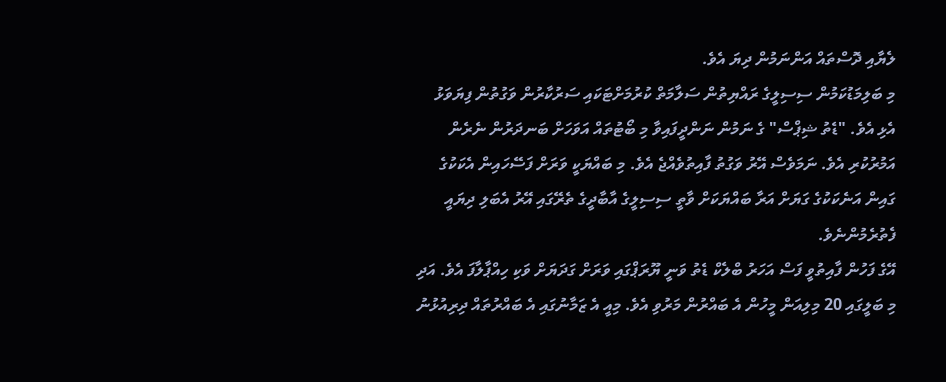ލެޔާއި ދޮސްތައް އަންނަމުން ދިޔަ އެވެ.
މި ބަލިމަޑުކަމުން ސިސިލީގެ ރައްޔިތުން ސަލާމަތް ކުރުމަށްޓަކައި ސަރުކާރުން ވަގުތުން ފިޔަވަޅު އެޅި އެވެ. "ޑެތު ޝިޕްސް" ގެ ނަމުން ނަންދީފައިވާ މި ބޯޓުތައް އަވަހަށް ބަނދަރުން ނެރެން އަމުރުކުރި އެވެ. ނަމަވެސް އޭރު ވަގުތު ފާއިތުވެއްޖެ އެވެ. މި ބައްޔަކީ ވަރަށް ފަސޭހައިން އެކަކުގެ ގައިން އަނެކަކުގެ ގަޔަށް އަރާ ބައްޔަކަށް ވާތީ ސިސިލީގެ އާބާދީގެ ތެރޭގައި އޭރު އެބަލި ދިޔައީ ފެތުރެމުންނެވެ.
އޭގެ ފަހުން ފާއިތުވީ ފަސް އަހަރު ބްލެކް ޑެތު ވަނީ ޔޫރަޕްގައި ވަރަށް ގަދަޔަށް ވަކި ހިއްޕާލާފަ އެވެ. އަދި މި ބަލީގައި 20 މިލިއަން މީހުން އެ ބައްރުން މަރުވި އެވެ. މިއީ އެ ޒަމާނުގައި އެ ބައްރުތައް ދިރިއުޅުނު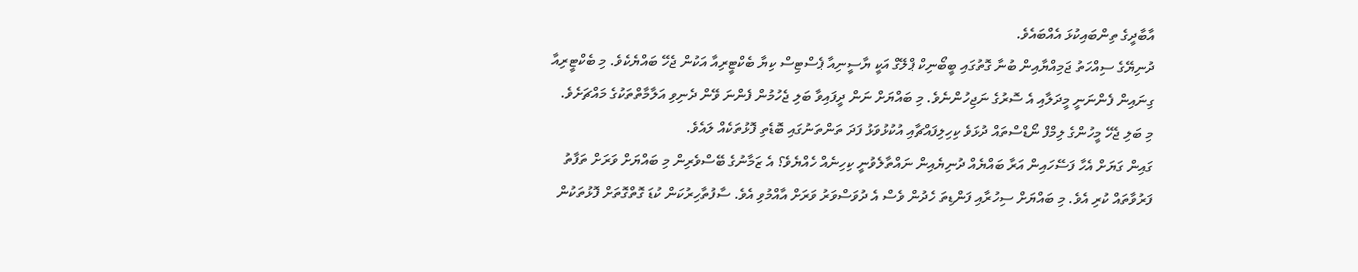އާބާދީގެ ތިންބައިކުޅަ އެއްބައެވެ.
ދުނިޔޭގެ ސިއްހަތު ޖަމިއްޔާއިން ބުނާ ގޮތުގައި ބީބޯނިކް ޕްލޭގް އަކީ ޔާސީނިއާ ޕެސްޓިސް ކިޔާ ބެކްޓީރިއާ އަކުން ޖެހޭ ބައްޔެކެވެ. މި ބެކްޓީރިއާ ގިނައިން ފެންނަނީ މީދަލާއި އެ ސޮރުގެ ނަޖިހުންނެވެ. މި ބައްޔަށް ނަން ދީފައިވާ ބަލި ޖެހުމުން ފެންނަ ވޭން ދެނިވި އަލާމާތްތަކުގެ މައްޗަށެވެ. މި ބަލި ޖެހޭ މީހުންގެ ލިމްފް ނޯޑްސްތައް ދުޅަވެ ކިހިލިފައްޗާއި އުކުޅުވަޅު ފަދަ ތަންތަނުގައި ބޮޑެތި ފޮޅުތަކެއް ލައެވެ.
ގައިން ގަޔަށް އެހާ ފަސޭހައިން އަރާ ބައްޔެއް ދުނިޔެއިން ނައްތާލެވުނީ ކިހިނެއް ހެއްޔެވެ؟ އެ ޒަމާނުގެ ބޭސްވެރިން މި ބައްޔަށް ވަރަށް ތަފާތު ފަރުވާތައް ކުރި އެވެ. މި ބައްޔަށް ސިހުރާއި ފަންޑިތަ ހެދުން ވެސް އެ ދުވަސްވަރު ވަރަށް އާއްމުވި އެވެ. ސާފުތާހިރުކަން ކުޑަ ގޮތްގޮތަށް ފޮޅުތަކުން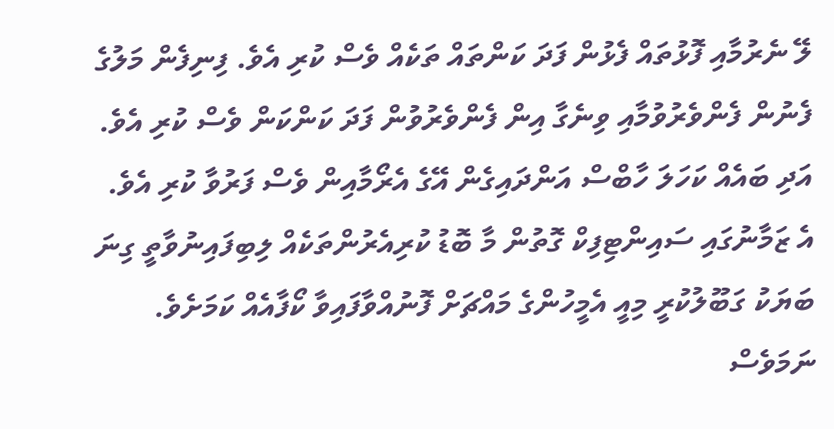ލޭ ނެރުމާއި ފޮޅުތައް ފެޅުން ފަދަ ކަންތައް ތަކެއް ވެސް ކުރި އެވެ. ފިނިފެން މަލުގެ ފެނުން ފެންވެރުވުމާއި ވިނެގާ އިން ފެންވެރުވުން ފަދަ ކަންކަން ވެސް ކުރި އެވެ. އަދި ބައެއް ކަހަލަ ހާބްސް އަންދައިގެން އޭގެ އެރޯމާއިން ވެސް ފަރުވާ ކުރި އެވެ.
އެ ޒަމާނުގައި ސައިންޓިފިކް ގޮތުން މާ ބޮޑު ކުރިއެރުންތަކެއް ލިބިފައިނުވާތީ ގިނަ ބަޔަކު ގަބޫލުކުރީ މިއީ އެމީހުންގެ މައްޗަށް ފޮނުއްވާފައިވާ ކޯފާއެއް ކަމަށެވެ.
ނަމަވެސް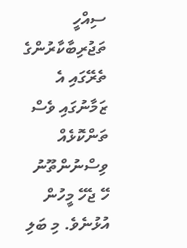ސިއްހީ ތަޖުރިބާކާރުންގެ ތެރޭގައި އެ ޒަމާނުގައި ވެސް ތަންކޮޅެއް ވިސްނުންތޫނު ހޭ ޖެހޭ މީހުން އުޅުނެވެ. މި ބަލި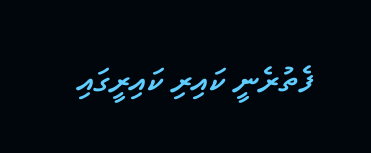ފެތުރެނީ ކައިރި ކައިރީގައި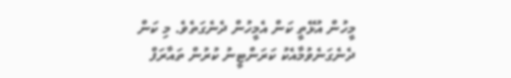މީހުން އުޅޭތީ ކަން އެމީހުން ދެނެގަތެވެ. މި ކަން ދެނެގަނެވުމާއެކު ކަރަންޓީނު ކުރުން ތައާރަފް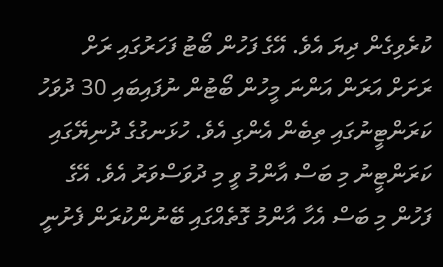ކުރެވިގެން ދިޔަ އެވެ. އޭގެ ފަހުން ބޯޓު ފަހަރުގައި ރަށް ރަށަށް އަރަން އަންނަ މީހުން ބޯޓުން ނުފައިބައި 30 ދުވަހު ކަރަންޓީނުގައި ތިބެން އެންގި އެވެ. ހުޅަނގުގެ ދުނިޔޭގައި ކަރަންޓީނު މި ބަސް އާންމު ވީ މި ދުވަސްވަރު އެވެ. އޭގެ ފަހުން މި ބަސް އެހާ އާންމު ގޮތެއްގައި ބޭނުންކުރަން ފެށުނީ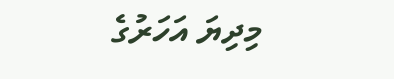މިދިޔަ އަހަރުގެ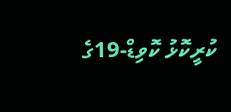ކުރީކޮޅު ކޮވިޑް-19ގެ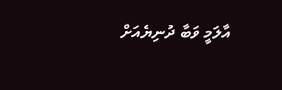އާލަމީ ވަބާ ދުނިޔެއަށް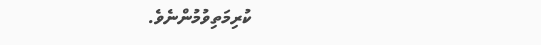ކުރިމަތިވުމުންނެވެ.